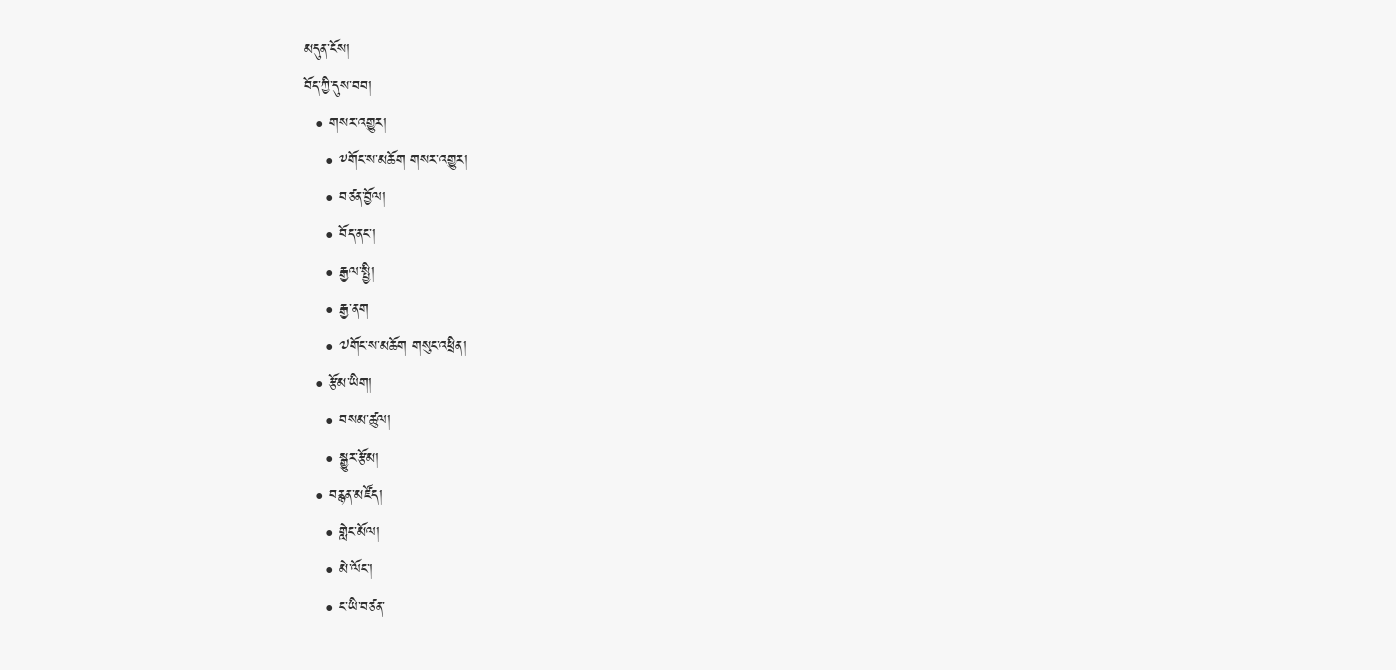མདུན་ངོས།
བོད་ཀྱི་དུས་བབ།
  • གསར་འགྱུར།
    • ༸གོང་ས་མཆོག གསར་འགྱུར།
    • བཙན་བྱོལ།
    • བོད་ནང་།
    • རྒྱལ་སྤྱི།
    • རྒྱ་ནག
    • ༧གོང་ས་མཆོག གསུང་འཕྲིན།
  • རྩོམ་ཡིག།
    • བསམ་ཚུལ།
    • སྒྱུར་རྩོམ།
  • བརྙན་མཛོད།
    • གླེང་མོལ།
    • མེ་ལོང་།
    • ང་ཡི་བཙན་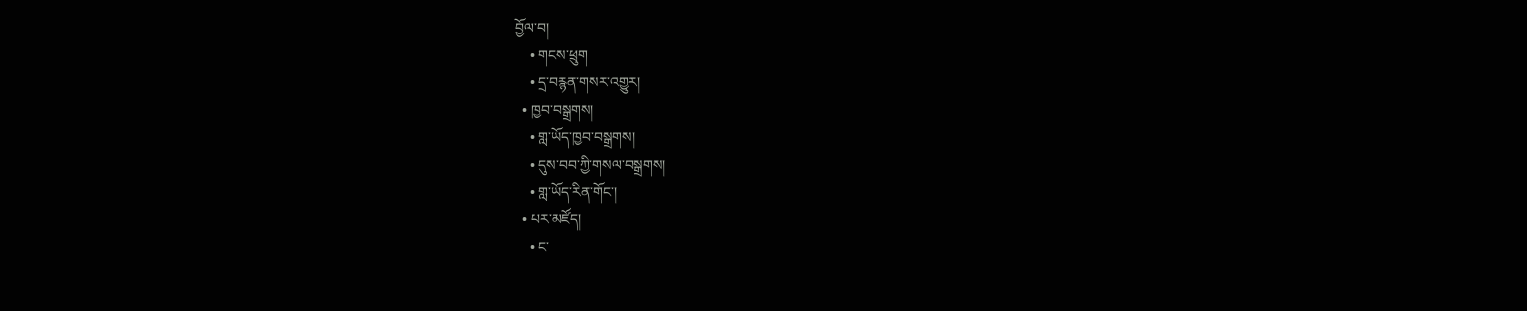བྱོལ་བ།
    • གངས་ཕྲུག
    • དྲ་བརྙན་གསར་འགྱུར།
  • ཁྱབ་བསྒྲགས།
    • གླ་ཡོད་ཁྱབ་བསྒྲགས།
    • དུས་བབ་ཀྱི་གསལ་བསྒྲགས།
    • གླ་ཡོད་རིན་གོང་།
  • པར་མཛོད།
    • ང་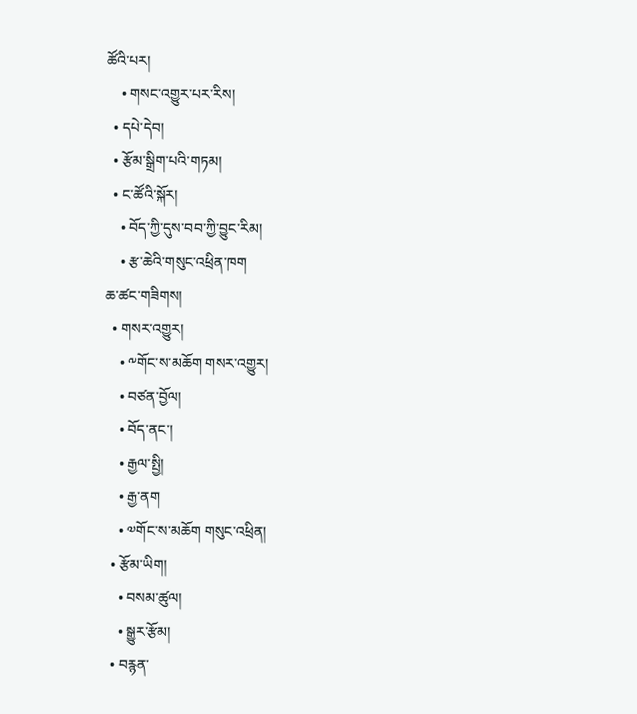ཚོའི་པར།
    • གསང་འགྱུར་པར་རིས།
  • དཔེ་དེབ།
  • རྩོམ་སྒྲིག་པའི་གཏམ།
  • ང་ཚོའི་སྐོར།
    • བོད་ཀྱི་དུས་བབ་ཀྱི་བྱུང་རིམ།
    • རྩ་ཆེའི་གསུང་འཕྲིན་ཁག
ཆ་ཚང་གཟིགས།
  • གསར་འགྱུར།
    • ༸གོང་ས་མཆོག གསར་འགྱུར།
    • བཙན་བྱོལ།
    • བོད་ནང་།
    • རྒྱལ་སྤྱི།
    • རྒྱ་ནག
    • ༧གོང་ས་མཆོག གསུང་འཕྲིན།
  • རྩོམ་ཡིག།
    • བསམ་ཚུལ།
    • སྒྱུར་རྩོམ།
  • བརྙན་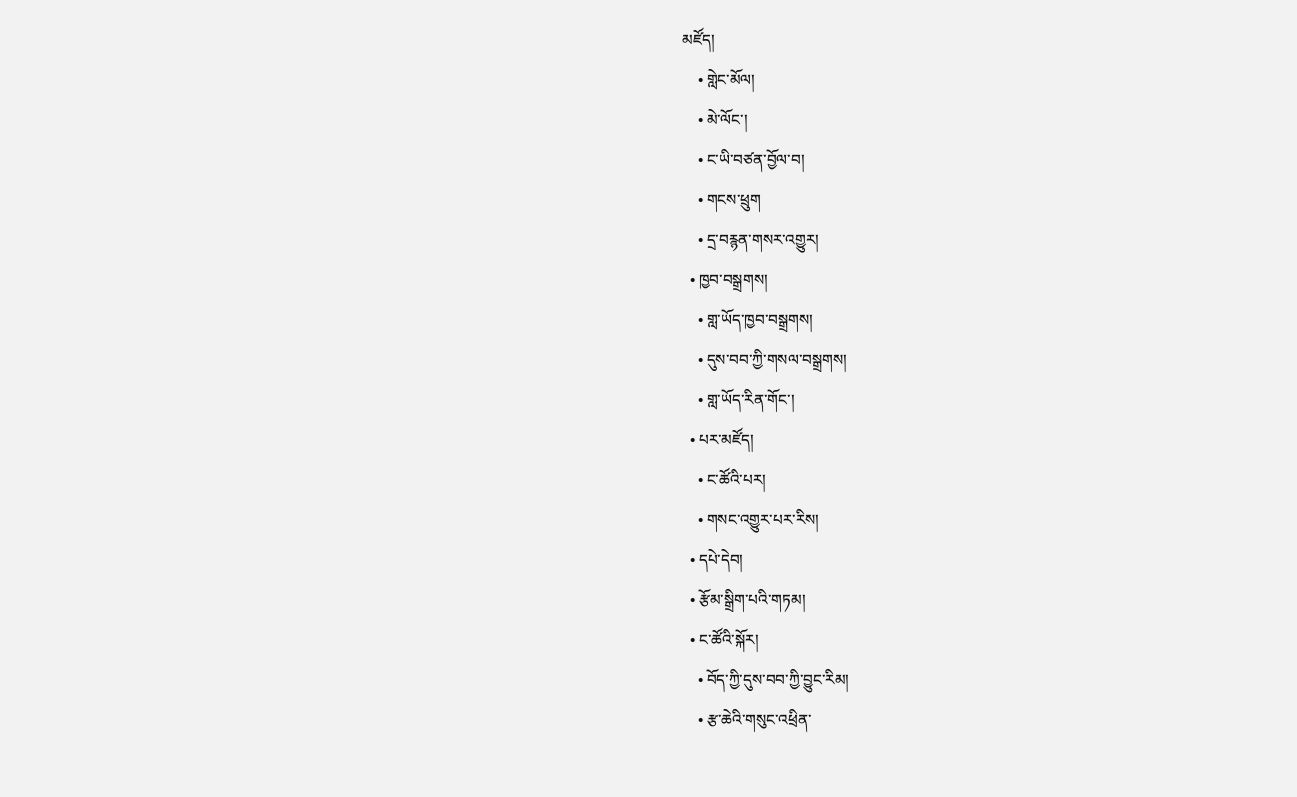མཛོད།
    • གླེང་མོལ།
    • མེ་ལོང་།
    • ང་ཡི་བཙན་བྱོལ་བ།
    • གངས་ཕྲུག
    • དྲ་བརྙན་གསར་འགྱུར།
  • ཁྱབ་བསྒྲགས།
    • གླ་ཡོད་ཁྱབ་བསྒྲགས།
    • དུས་བབ་ཀྱི་གསལ་བསྒྲགས།
    • གླ་ཡོད་རིན་གོང་།
  • པར་མཛོད།
    • ང་ཚོའི་པར།
    • གསང་འགྱུར་པར་རིས།
  • དཔེ་དེབ།
  • རྩོམ་སྒྲིག་པའི་གཏམ།
  • ང་ཚོའི་སྐོར།
    • བོད་ཀྱི་དུས་བབ་ཀྱི་བྱུང་རིམ།
    • རྩ་ཆེའི་གསུང་འཕྲིན་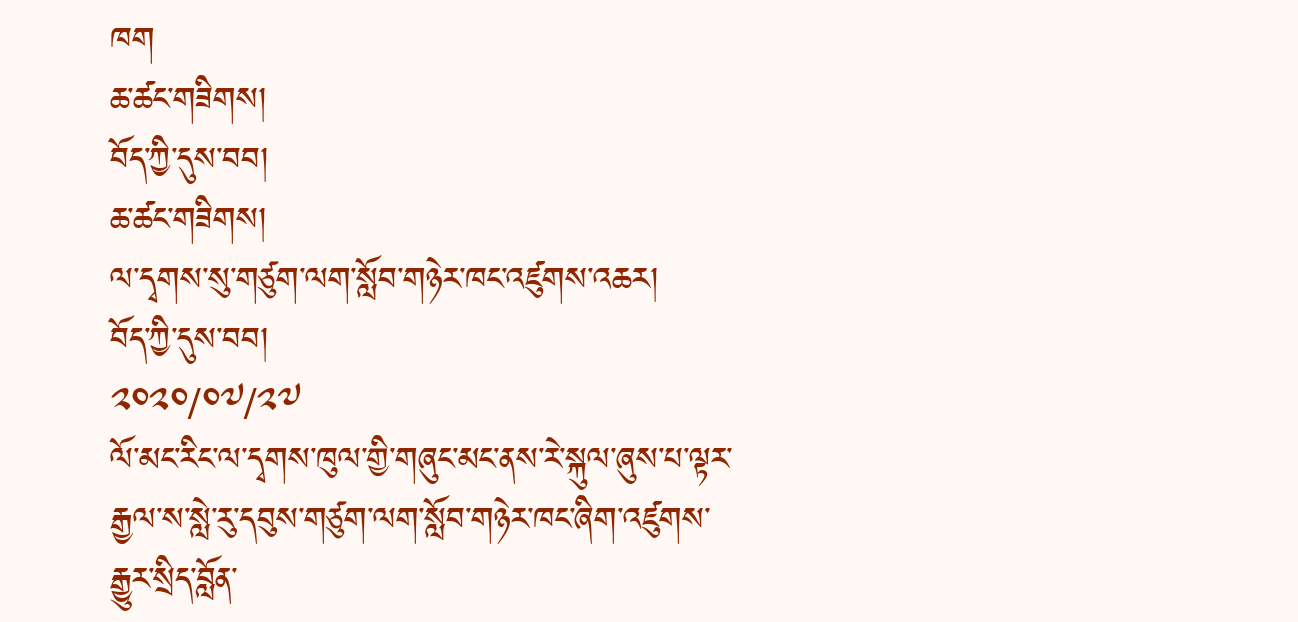ཁག
ཆ་ཚང་གཟིགས།
བོད་ཀྱི་དུས་བབ།
ཆ་ཚང་གཟིགས།
ལ་དྭགས་སུ་གཙུག་ལག་སློབ་གཉེར་ཁང་འཛུགས་འཆར།
བོད་ཀྱི་དུས་བབ།
༢༠༢༠/༠༧/༢༧
ལོ་མང་རིང་ལ་དྭགས་ཁུལ་གྱི་གཞུང་མང་ནས་རེ་སྐུལ་ཞུས་པ་ལྟར་རྒྱལ་ས་སླེ་རུ་དབུས་གཙུག་ལག་སློབ་གཉེར་ཁང་ཞིག་འཛུགས་རྒྱུར་སྲིད་བློན་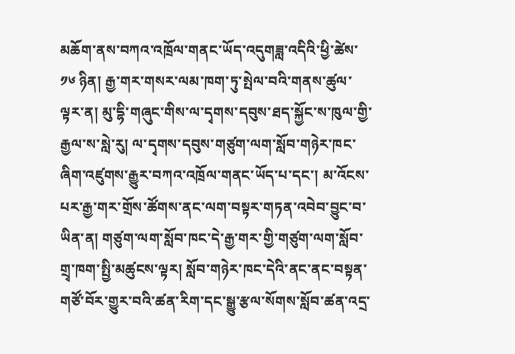མཆོག་ནས་བཀའ་འཁྲོལ་གནང་ཡོད་འདུགཟླ་འདིའི་ཕྱི་ཚེས་ ༡༦ ཉིན། རྒྱ་གར་གསར་ལམ་ཁག་ཏུ་སྤེལ་བའི་གནས་ཚུལ་ལྟར་ན། མུ་དྷི་གཞུང་གིས་ལ་དྭགས་དབུས་ཐད་སྐྱོང་ས་ཁུལ་གྱི་རྒྱལ་ས་སླེ་རུ། ལ་དྭགས་དབུས་གཙུག་ལག་སློབ་གཉེར་ཁང་ཞིག་འཛུགས་རྒྱུར་བཀའ་འཁྲོལ་གནང་ཡོད་པ་དང་། མ་འོངས་པར་རྒྱ་གར་གྲོས་ཚོགས་ནང་ལག་བསྟར་གཏན་འབེབ་བྱུང་བ་ཡིན་ན། གཙུག་ལག་སློབ་ཁང་དེ་རྒྱ་གར་གྱི་གཙུག་ལག་སློབ་གྲྭ་ཁག་སྤྱི་མཚུངས་ལྟར། སློབ་གཉེར་ཁང་དེའི་ནང་ནང་བསྟན་གཙོ་བོར་གྱུར་བའི་ཚན་རིག་དང་སྒྱུ་རྩལ་སོགས་སློབ་ཚན་འདྲ་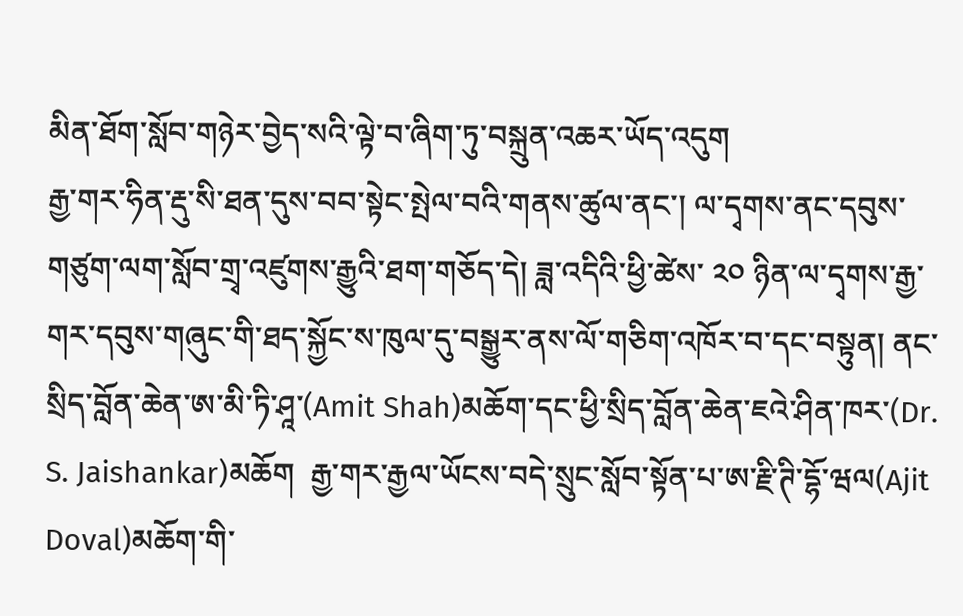མིན་ཐོག་སློབ་གཉེར་བྱེད་སའི་ལྟེ་བ་ཞིག་ཏུ་བསྐྲུན་འཆར་ཡོད་འདུག
རྒྱ་གར་ཧིན་རྡུ་སི་ཐན་དུས་བབ་སྟེང་སྤེལ་བའི་གནས་ཚུལ་ནང་། ལ་དྭགས་ནང་དབུས་གཙུག་ལག་སློབ་གྲྭ་འཛུགས་རྒྱུའི་ཐག་གཅོད་དེ། ཟླ་འདིའི་ཕྱི་ཚེས་ ༢༠ ཉིན་ལ་དྭགས་རྒྱ་གར་དབུས་གཞུང་གི་ཐད་སྐྱོང་ས་ཁུལ་དུ་བསྒྱུར་ནས་ལོ་གཅིག་འཁོར་བ་དང་བསྟུན། ནང་སྲིད་བློན་ཆེན་ཨ་མི་ཏི་ཤཱ་(Amit Shah)མཆོག་དང་ཕྱི་སྲིད་བློན་ཆེན་ཇའེ་ཤིན་ཁར་(Dr. S. Jaishankar)མཆོག  རྒྱ་གར་རྒྱལ་ཡོངས་བདེ་སྲུང་སློབ་སྟོན་པ་ཨ་རྗི་ཊི་དྷོ་ཝལ(Ajit Doval)མཆོག་གི་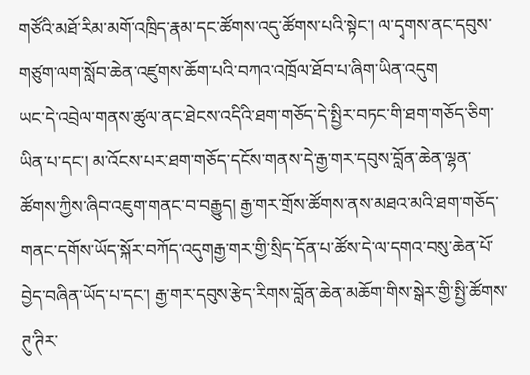གཙོའི་མཐོ་རིམ་མགོ་འཁྲིད་རྣམ་དང་ཚོགས་འདུ་ཚོགས་པའི་སྟེང་། ལ་དྭགས་ནང་དབུས་གཙུག་ལག་སློབ་ཆེན་འཛུགས་ཆོག་པའི་བཀའ་འཁྲོལ་ཐོབ་པ་ཞིག་ཡིན་འདུག
ཡང་དེ་འབྲེལ་གནས་ཚུལ་ནང་ཐེངས་འདིའི་ཐག་གཅོད་དེ་སྤྱིར་བཏང་གི་ཐག་གཅོད་ཅིག་ཡིན་པ་དང་། མ་འོངས་པར་ཐག་གཅོད་དངོས་གནས་དེ་རྒྱ་གར་དབུས་བློན་ཆེན་ལྷན་ཚོགས་ཀྱིས་ཞིབ་འཇུག་གནང་བ་བརྒྱུད། རྒྱ་གར་གྲོས་ཚོགས་ནས་མཐའ་མའི་ཐག་གཅོད་གནང་དགོས་ཡོད་སྐོར་བཀོད་འདུགརྒྱ་གར་གྱི་སྲིད་དོན་པ་ཚོས་དེ་ལ་དགའ་བསུ་ཆེན་པོ་བྱེད་བཞིན་ཡོད་པ་དང་། རྒྱ་གར་དབུས་རྩེད་རིགས་བློན་ཆེན་མཆོག་གིས་སྒེར་གྱི་སྤྱི་ཚོགས་ཊུ་ཊིར་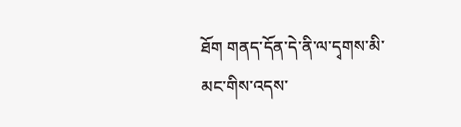ཐོག གནད་དོན་དེ་ནི་ལ་དྭགས་མི་མང་གིས་འདས་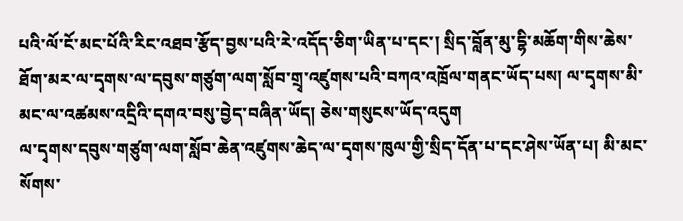པའི་ལོ་ངོ་མང་པོའི་རིང་འཐབ་རྩོད་བྱས་པའི་རེ་འདོད་ཅིག་ཡིན་པ་དང་། སྲིད་བློན་མུ་དྷི་མཆོག་གིས་ཆེས་ཐོག་མར་ལ་དྭགས་ལ་དབུས་གཙུག་ལག་སློབ་གྲྭ་འཛུགས་པའི་བཀའ་འཁྲོལ་གནང་ཡོད་པས། ལ་དྭགས་མི་མང་ལ་འཚམས་འདྲིའི་དགའ་བསུ་བྱེད་བཞིན་ཡོད། ཅེས་གསུངས་ཡོད་འདུག
ལ་དྭགས་དབུས་གཙུག་ལག་སློབ་ཆེན་འཛུགས་ཆེད་ལ་དྭགས་ཁུལ་གྱི་སྲིད་དོན་པ་དང་ཤེས་ཡོན་པ། མི་མང་སོགས་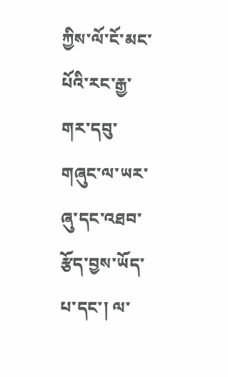ཀྱིས་ལོ་ངོ་མང་པོའི་རང་རྒྱ་གར་དབུ་གཞུང་ལ་ཡར་ཞུ་དང་འཐབ་རྩོད་བྱས་ཡོད་པ་དང་། ལ་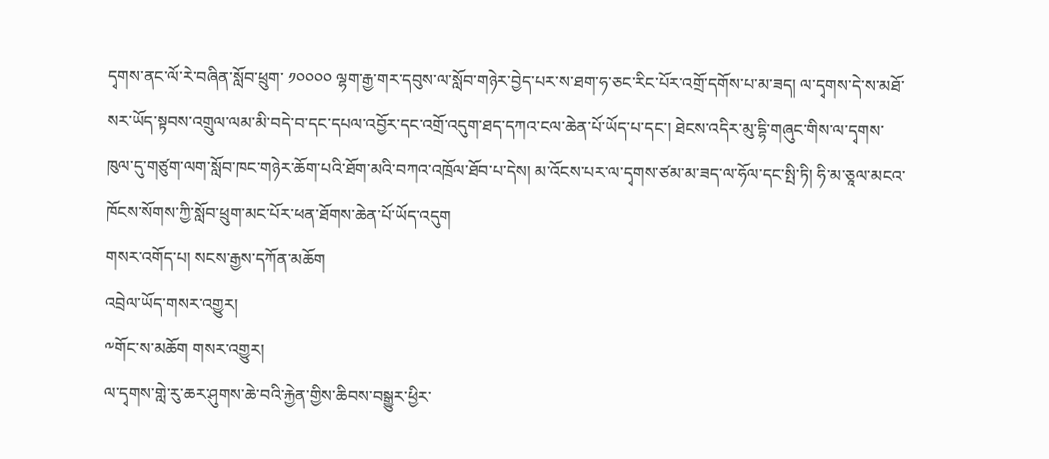དྭགས་ནང་ལོ་རེ་བཞིན་སློབ་ཕྲུག་ ༡༠༠༠༠ ལྷག་རྒྱ་གར་དབུས་ལ་སློབ་གཉེར་བྱེད་པར་ས་ཐག་ཧ་ཅང་རིང་པོར་འགྲོ་དགོས་པ་མ་ཟད། ལ་དྭགས་དེ་ས་མཐོ་སར་ཡོད་སྟབས་འགྲུལ་ལམ་མི་བདེ་བ་དང་དཔལ་འབྱོར་དང་འགྲོ་འདུག་ཐད་དཀའ་ངལ་ཆེན་པོ་ཡོད་པ་དང་། ཐེངས་འདིར་མུ་དྷི་གཞུང་གིས་ལ་དྭགས་ཁུལ་དུ་གཙུག་ལག་སློབ་ཁང་གཉེར་ཆོག་པའི་ཐོག་མའི་བཀའ་འཁྲོལ་ཐོབ་པ་དེས། མ་འོངས་པར་ལ་དྭགས་ཙམ་མ་ཟད་ལ་ཧོལ་དང་སྤི་ཏི། ཧི་མ་ཅཱལ་མངའ་ཁོངས་སོགས་ཀྱི་སློབ་ཕྲུག་མང་པོར་ཕན་ཐོགས་ཆེན་པོ་ཡོད་འདུག
གསར་འགོད་པ། སངས་རྒྱས་དཀོན་མཆོག
འབྲེལ་ཡོད་གསར་འགྱུར།
༸གོང་ས་མཆོག གསར་འགྱུར།
ལ་དྭགས་གླེ་རུ་ཆར་ཤུགས་ཆེ་བའི་རྐྱེན་གྱིས་ཆིབས་བསྒྱུར་ཕྱིར་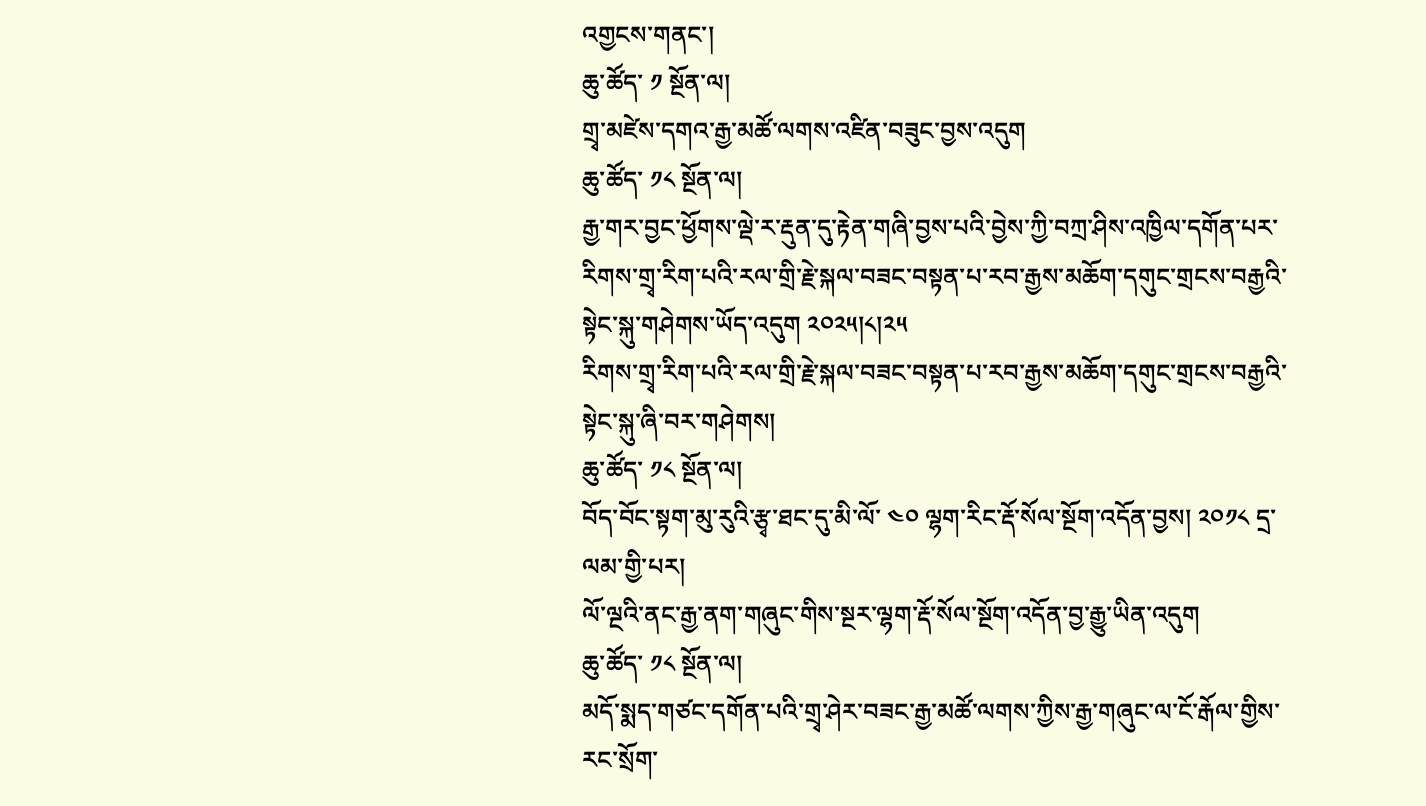འགྱངས་གནང་།
ཆུ་ཚོད་ ༡ སྔོན་ལ།
གྲྭ་མཛེས་དགའ་རྒྱ་མཚོ་ལགས་འཛིན་བཟུང་བྱས་འདུག
ཆུ་ཚོད་ ༡༨ སྔོན་ལ།
རྒྱ་གར་བྱང་ཕྱོགས་ལྡེ་ར་རྡུན་དུ་རྟེན་གཞི་བྱས་པའི་བྱེས་ཀྱི་བཀྲ་ཤིས་འཁྱིལ་དགོན་པར་རིགས་གྲྭ་རིག་པའི་རལ་གྲི་རྗེ་སྐལ་བཟང་བསྟན་པ་རབ་རྒྱས་མཆོག་དགུང་གྲངས་བརྒྱའི་སྟེང་སྐུ་གཤེགས་ཡོད་འདུག ༢༠༢༥།༨།༢༥
རིགས་གྲྭ་རིག་པའི་རལ་གྲི་རྗེ་སྐལ་བཟང་བསྟན་པ་རབ་རྒྱས་མཆོག་དགུང་གྲངས་བརྒྱའི་སྟེང་སྐུ་ཞི་བར་གཤེགས།
ཆུ་ཚོད་ ༡༨ སྔོན་ལ།
བོད་བོང་སྟག་མུ་རུའི་རྩྭ་ཐང་དུ་མི་ལོ་ ༤༠ ལྷག་རིང་རྡོ་སོལ་སྔོག་འདོན་བྱས། ༢༠༡༨ དྲ་ལམ་གྱི་པར།
ལོ་ལྔའི་ནང་རྒྱ་ནག་གཞུང་གིས་སྔར་ལྷག་རྡོ་སོལ་སྔོག་འདོན་བྱ་རྒྱུ་ཡིན་འདུག
ཆུ་ཚོད་ ༡༨ སྔོན་ལ།
མདོ་སྨད་གཙང་དགོན་པའི་གྲྭ་ཤེར་བཟང་རྒྱ་མཚོ་ལགས་ཀྱིས་རྒྱ་གཞུང་ལ་ངོ་རྒོལ་གྱིས་རང་སྲོག་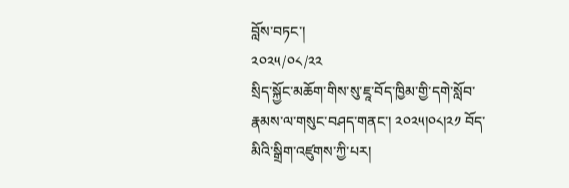བློས་བཏང་།
༢༠༢༥/༠༨/༢༢
སྲིད་སྐྱོང་མཆོག་གིས་སུ་ཇཱ་བོད་ཁྱིམ་གྱི་དགེ་སློབ་རྣམས་ལ་གསུང་བཤད་གནང་། ༢༠༢༥།༠༨།༢༡ བོད་མིའི་སྒྲིག་འཛུགས་ཀྱི་པར།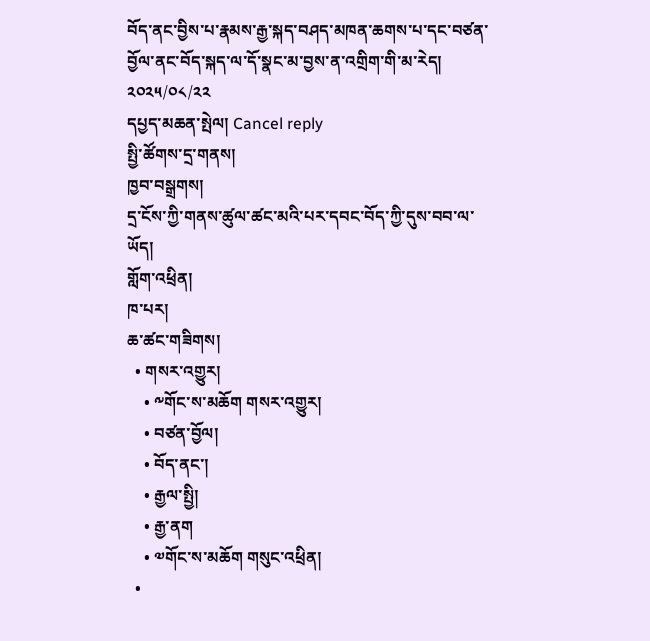བོད་ནང་བྱིས་པ་རྣམས་རྒྱ་སྐད་བཤད་མཁན་ཆགས་པ་དང་བཙན་བྱོལ་ནང་བོད་སྐད་ལ་དོ་སྣང་མ་བྱས་ན་འགྲིག་གི་མ་རེད།
༢༠༢༥/༠༨/༢༢
དཔྱད་མཆན་སྤེལ། Cancel reply
སྤྱི་ཚོགས་དྲ་གནས།
ཁྱབ་བསྒྲགས།
དྲ་ངོས་ཀྱི་གནས་ཚུལ་ཚང་མའི་པར་དབང་བོད་ཀྱི་དུས་བབ་ལ་ཡོད།
གློག་འཕྲིན།
ཁ་པར།
ཆ་ཚང་གཟིགས།
  • གསར་འགྱུར།
    • ༸གོང་ས་མཆོག གསར་འགྱུར།
    • བཙན་བྱོལ།
    • བོད་ནང་།
    • རྒྱལ་སྤྱི།
    • རྒྱ་ནག
    • ༧གོང་ས་མཆོག གསུང་འཕྲིན།
  •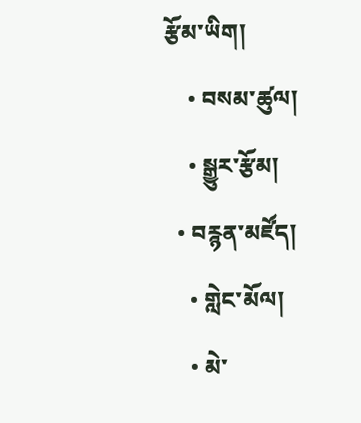རྩོམ་ཡིག།
    • བསམ་ཚུལ།
    • སྒྱུར་རྩོམ།
  • བརྙན་མཛོད།
    • གླེང་མོལ།
    • མེ་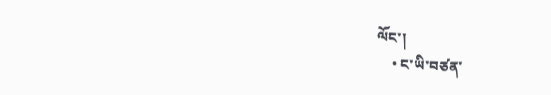ལོང་།
    • ང་ཡི་བཙན་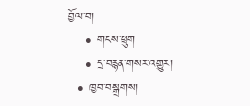བྱོལ་བ།
    • གངས་ཕྲུག
    • དྲ་བརྙན་གསར་འགྱུར།
  • ཁྱབ་བསྒྲགས།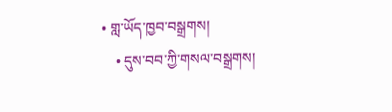• གླ་ཡོད་ཁྱབ་བསྒྲགས།
    • དུས་བབ་ཀྱི་གསལ་བསྒྲགས།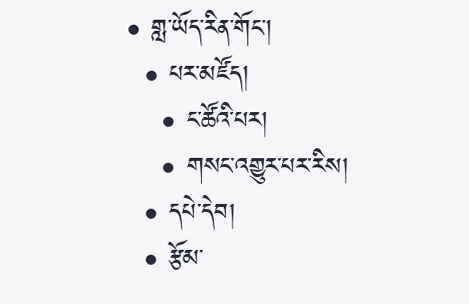• གླ་ཡོད་རིན་གོང་།
  • པར་མཛོད།
    • ང་ཚོའི་པར།
    • གསང་འགྱུར་པར་རིས།
  • དཔེ་དེབ།
  • རྩོམ་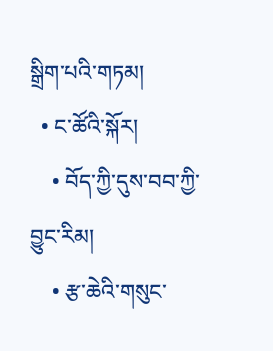སྒྲིག་པའི་གཏམ།
  • ང་ཚོའི་སྐོར།
    • བོད་ཀྱི་དུས་བབ་ཀྱི་བྱུང་རིམ།
    • རྩ་ཆེའི་གསུང་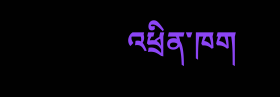འཕྲིན་ཁག